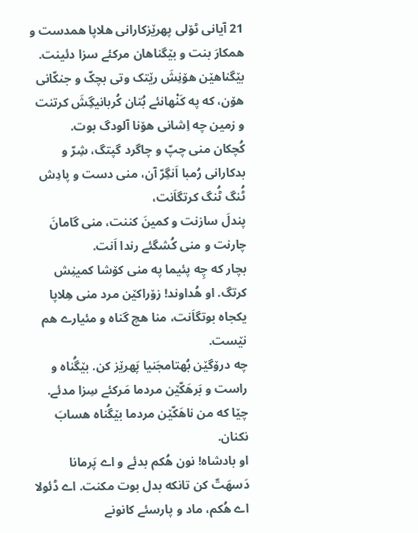21 آیانی ٹۆلی پهرێزکارانی هلاپا همدست و همکارَ بنت و بێگناهان مرکئے سزا دئینت.
بێگناهێن هۆنِشَ رێتک وتی بچکّ و جنکّانی هۆن، که په کَنْهانئے بُتان کُربانیگِشَ کرتنت و زمین چه اِشانی هۆنا آلودگ بوت.
کُچکان منی چپّ و چاگرد گپتگ، شِرّ و بدکارانی رُمبا اَنگِرّ آن، منی دست و پادِش ٹُنگ ٹُنگ کرتگاَنت،
پندلَ سازنت و کمینَ کننت، منی گامانَ چارنت و منی کُشگئے رندا اَنت.
بچار که چِه پئیما په منی کۆشا کمینِش کرتگ. او هُداوند! زۆراکێن مرد منی هِلاپا یکجاه بوتگاَنت، منا هچ گناه و مئیارے هم نێست.
چه درۆگێن بُهتامجَنیا پَهرێز کن. بێگُناه و راست و بَرهَکّێن مردما مَرکئے سِزا مدئے. چێا که من ناهَکّێن مردما بێگُناه هسابَ نکنان.
او بادشاه! نون هُکم بدئے و اے پَرمانا دَسهَتّ کن تانکه بدل بوت مکنت. اے ڈئولا اے هُکم، ماد و پارسئے کانونے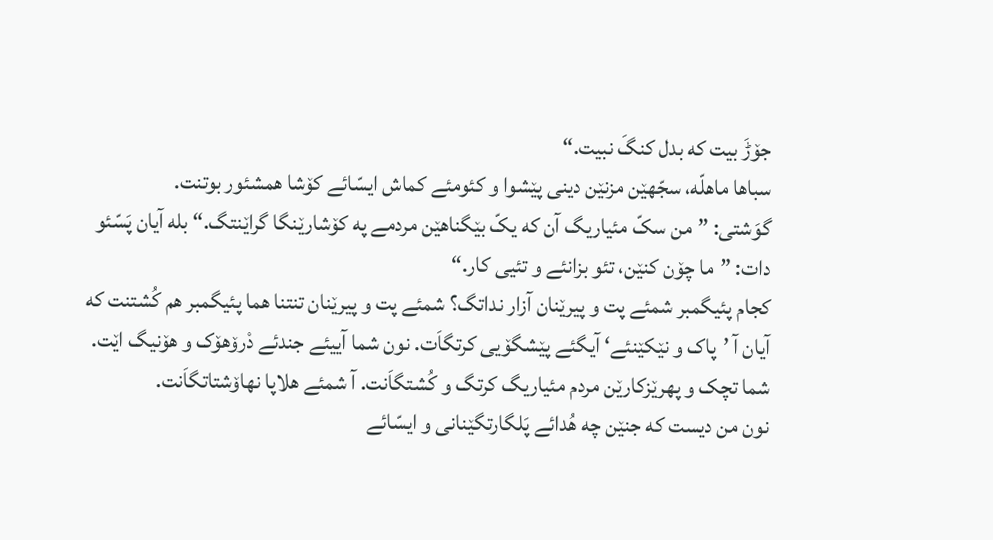جۆڑَ بیت که بدل کنگَ نبیت.“
سباها ماهلّه، سجّهێن مزنێن دینی پێشوا و کئومئے کماش ایسّائے کۆشا همشئور بوتنت.
گوَشتی: ”من سکّ مئیاریگ آن که یکّ بێگناهێن مردمے په کۆشارێنگا گراێنتگ.“ بله آیان پَسّئو دات: ”ما چۆن کنێن، تئو بزانئے و تئیی کار.“
کجام پئیگمبر شمئے پت و پیرێنان آزار نداتگ؟ شمئے پت و پیرێنان تنتنا هما پئیگمبر هم کُشتنت که آیان آ ’پاک و نێکێنئے‘ آیگئے پێشگۆیی کرتگاَت. نون شما آییئے جندئے دْرۆهۆک و هۆنیگ اێت.
شما تچک و پهرێزکارێن مردم مئیاریگ کرتگ و کُشتگاَنت. آ شمئے هلاپا نهاۆشتاتگاَنت.
نون من دیست که جنێن چه هُدائے پَلگارتگێنانی و ایسّائے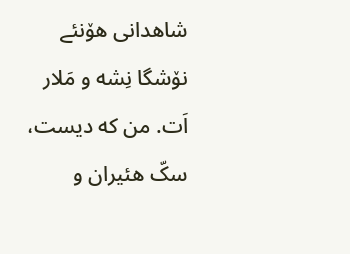شاهدانی هۆنئے نۆشگا نِشه و مَلار اَت. من که دیست، سکّ هئیران و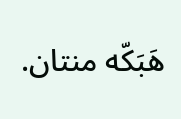هَبَکّه منتان.